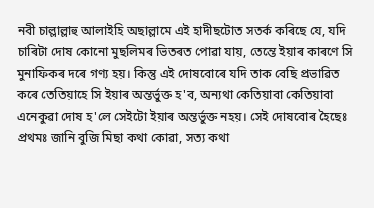নবী চাল্লাল্লাহু আলাইহি অছাল্লামে এই হাদীছটোত সতৰ্ক কৰিছে যে, যদি চাৰিটা দোষ কোনো মুছলিমৰ ভিতৰত পোৱা যায়, তেন্তে ইয়াৰ কাৰণে সি মুনাফিকৰ দৰে গণ্য হয়। কিন্তু এই দোষবোৰে যদি তাক বেছি প্ৰভাৱিত কৰে তেতিয়াহে সি ইয়াৰ অন্তৰ্ভুক্ত হ'ব, অন্যথা কেতিয়াবা কেতিয়াবা এনেকুৱা দোষ হ'লে সেইটো ইয়াৰ অন্তৰ্ভুক্ত নহয়। সেই দোষবোৰ হৈছেঃ প্ৰথমঃ জানি বুজি মিছা কথা কোৱা, সত্য কথা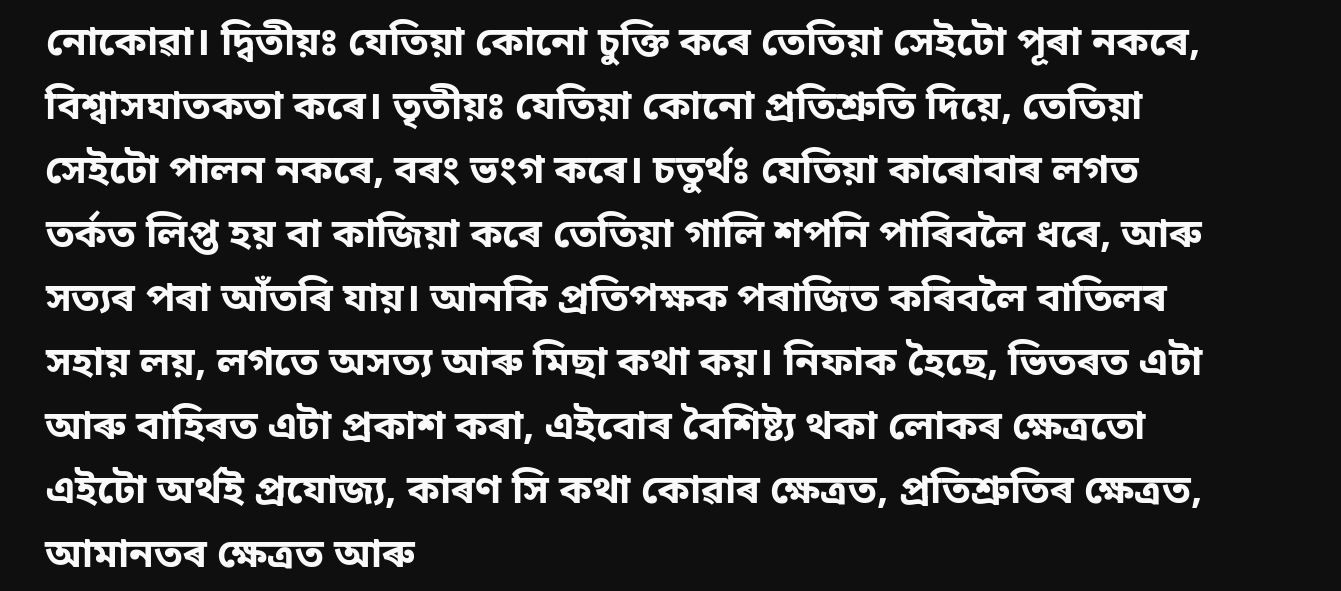নোকোৱা। দ্বিতীয়ঃ যেতিয়া কোনো চুক্তি কৰে তেতিয়া সেইটো পূৰা নকৰে, বিশ্বাসঘাতকতা কৰে। তৃতীয়ঃ যেতিয়া কোনো প্ৰতিশ্ৰুতি দিয়ে, তেতিয়া সেইটো পালন নকৰে, বৰং ভংগ কৰে। চতুৰ্থঃ যেতিয়া কাৰোবাৰ লগত তৰ্কত লিপ্ত হয় বা কাজিয়া কৰে তেতিয়া গালি শপনি পাৰিবলৈ ধৰে, আৰু সত্যৰ পৰা আঁতৰি যায়। আনকি প্ৰতিপক্ষক পৰাজিত কৰিবলৈ বাতিলৰ সহায় লয়, লগতে অসত্য আৰু মিছা কথা কয়। নিফাক হৈছে, ভিতৰত এটা আৰু বাহিৰত এটা প্ৰকাশ কৰা, এইবোৰ বৈশিষ্ট্য থকা লোকৰ ক্ষেত্ৰতো এইটো অৰ্থই প্ৰযোজ্য, কাৰণ সি কথা কোৱাৰ ক্ষেত্ৰত, প্ৰতিশ্ৰুতিৰ ক্ষেত্ৰত, আমানতৰ ক্ষেত্ৰত আৰু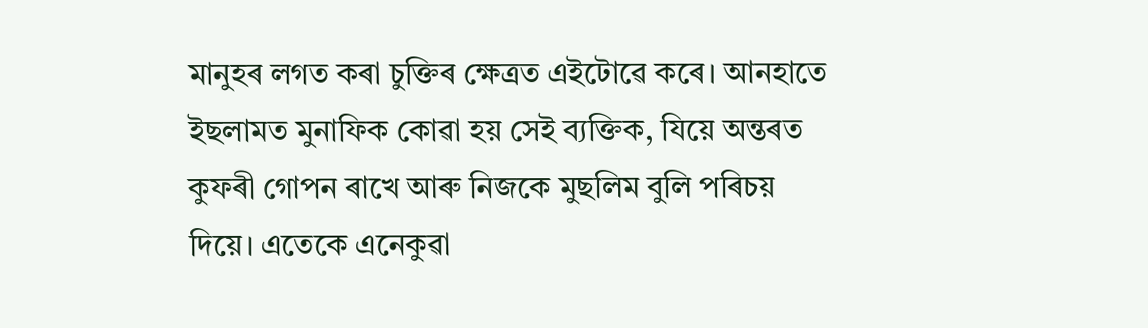মানুহৰ লগত কৰা চুক্তিৰ ক্ষেত্ৰত এইটোৱে কৰে। আনহাতে ইছলামত মুনাফিক কোৱা হয় সেই ব্যক্তিক, যিয়ে অন্তৰত কুফৰী গোপন ৰাখে আৰু নিজকে মুছলিম বুলি পৰিচয় দিয়ে। এতেকে এনেকুৱা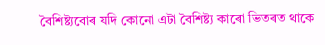বৈশিষ্ট্যবোৰ যদি কোনো এটা বৈশিষ্ট্য কাৰো ভিতৰত থাকে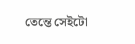তেন্তে সেইটো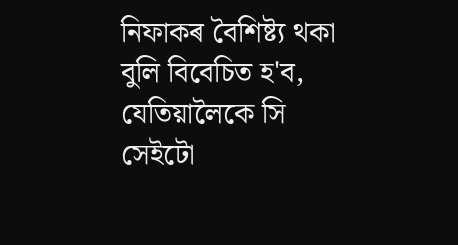নিফাকৰ বৈশিষ্ট্য থকা বুলি বিবেচিত হ'ব, যেতিয়ালৈকে সি সেইটো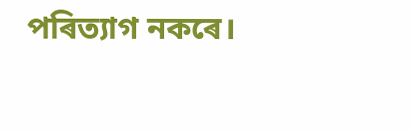পৰিত্যাগ নকৰে।